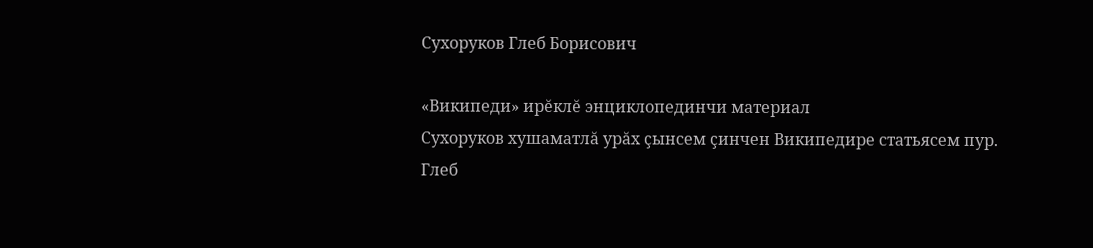Сухоруков Глеб Борисович

«Википеди» ирĕклĕ энциклопединчи материал
Сухоруков хушаматлă урăх çынсем çинчен Википедире статьясем пур.
Глеб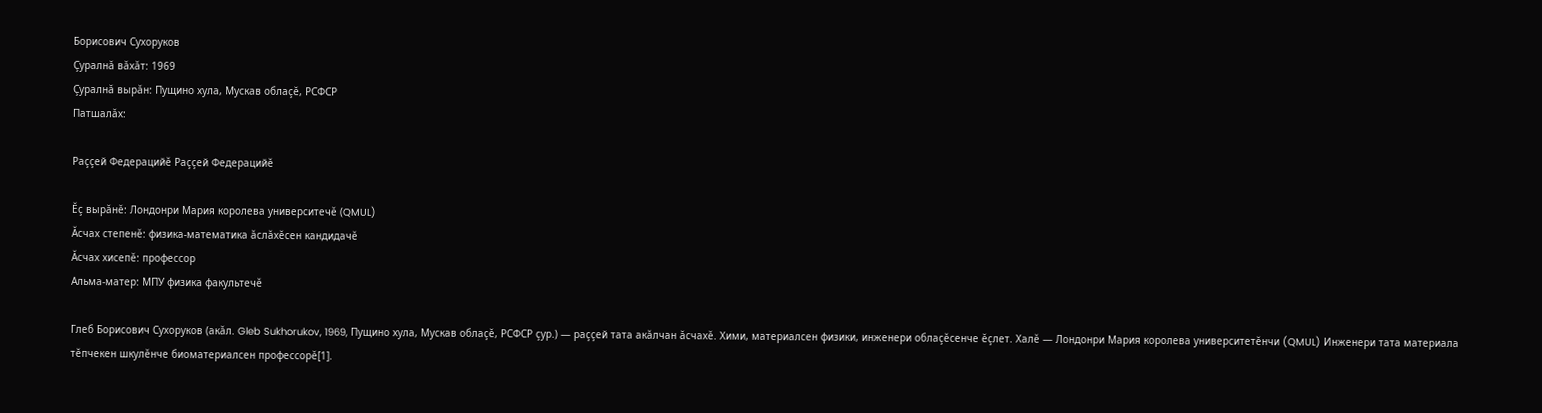Борисович Сухоруков
Çуралнă вăхăт: 1969
Çуралнă вырăн: Пущино хула, Мускав облаçĕ, РСФСР
Патшалăх:

Раççей Федерацийĕ Раççей Федерацийĕ

Ĕç вырăнĕ: Лондонри Мария королева университечĕ (QMUL)
Ăсчах степенĕ: физика-математика ăслăхĕсен кандидачĕ
Ăсчах хисепĕ: профессор
Альма-матер: МПУ физика факультечĕ

Глеб Борисович Сухоруков (акăл. Gleb Sukhorukov, 1969, Пущино хула, Мускав облаçĕ, РСФСР çур.) — раççей тата акăлчан ăсчахĕ. Хими, материалсен физики, инженери облаçĕсенче ĕçлет. Халĕ — Лондонри Мария королева университетĕнчи (QMUL) Инженери тата материала тĕпчекен шкулĕнче биоматериалсен профессорĕ[1].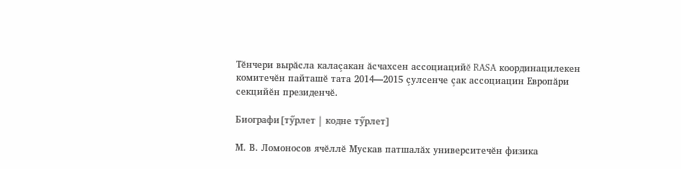Тĕнчери вырăсла калаçакан ăсчахсен ассоциацийĕ RASA координацилекен комитечĕн пайташĕ тата 2014—2015 çулсенче çак ассоциацин Европăри секцийĕн президенчĕ.

Биографи[тӳрлет | кодне тӳрлет]

М. В. Ломоносов ячĕллĕ Мускав патшалăх университечĕн физика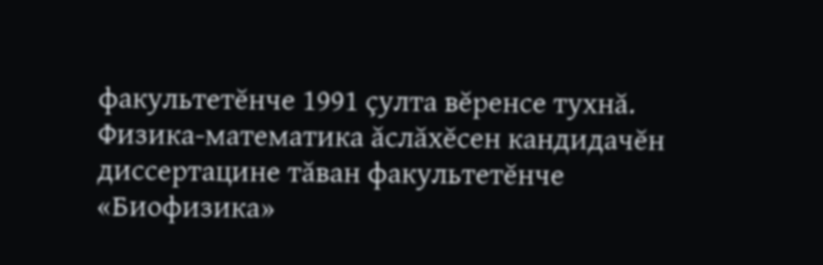факультетĕнче 1991 çулта вĕренсе тухнă. Физика-математика ăслăхĕсен кандидачĕн диссертацине тăван факультетĕнче «Биофизика»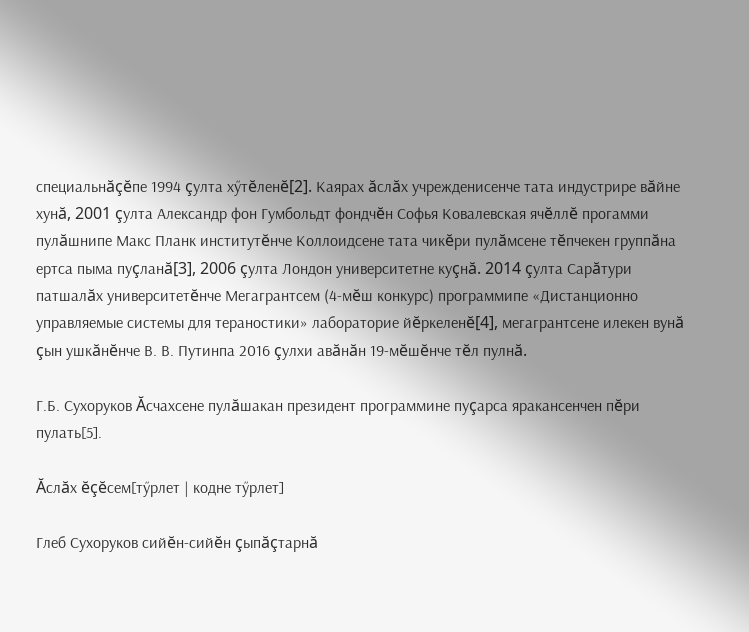специальнăçĕпе 1994 çулта хӳтĕленĕ[2]. Каярах ăслăх учрежденисенче тата индустрире вăйне хунă, 2001 çулта Александр фон Гумбольдт фондчĕн Софья Ковалевская ячĕллĕ прогамми пулăшнипе Макс Планк институтĕнче Коллоидсене тата чикĕри пулăмсене тĕпчекен группăна ертса пыма пуçланă[3], 2006 çулта Лондон университетне куçнă. 2014 çулта Сарăтури патшалăх университетĕнче Мегагрантсем (4-мĕш конкурс) программипе «Дистанционно управляемые системы для тераностики» лабораторие йĕркеленĕ[4], мегагрантсене илекен вунă çын ушкăнĕнче В. В. Путинпа 2016 çулхи авăнăн 19-мĕшĕнче тĕл пулнă.

Г.Б. Сухоруков Ăсчахсене пулăшакан президент программине пуçарса яракансенчен пĕри пулать[5].

Ăслăх ĕçĕсем[тӳрлет | кодне тӳрлет]

Глеб Сухоруков сийĕн-сийĕн çыпăçтарнă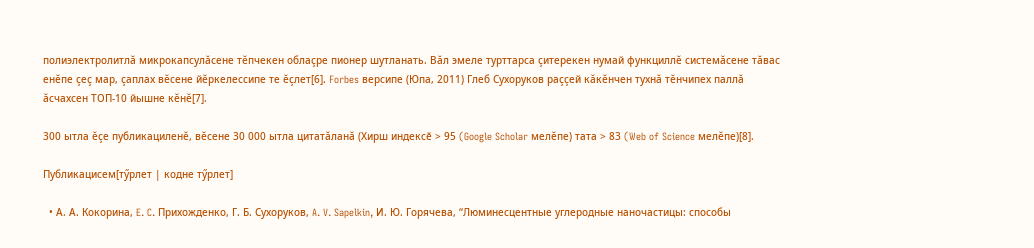полиэлектролитлă микрокапсулăсене тĕпчекен облаçре пионер шутланать. Вăл эмеле турттарса çитерекен нумай функциллĕ системăсене тăвас енĕпе çеç мар, çаплах вĕсене йĕркелессипе те ĕçлет[6]. Forbes версипе (Юпа, 2011) Глеб Сухоруков раççей кăкĕнчен тухнă тĕнчипех паллă ăсчахсен ТОП-10 йышне кĕнĕ[7].

300 ытла ĕçе публикациленĕ, вĕсене 30 000 ытла цитатăланă (Хирш индексӗ > 95 (Google Scholar мелĕпе) тата > 83 (Web of Science мелĕпе)[8].

Публикацисем[тӳрлет | кодне тӳрлет]

  • А. А. Кокорина, E. C. Прихожденко, Г. Б. Сухоруков, A. V. Sapelkin, И. Ю. Горячева, “Люминесцентные углеродные наночастицы: способы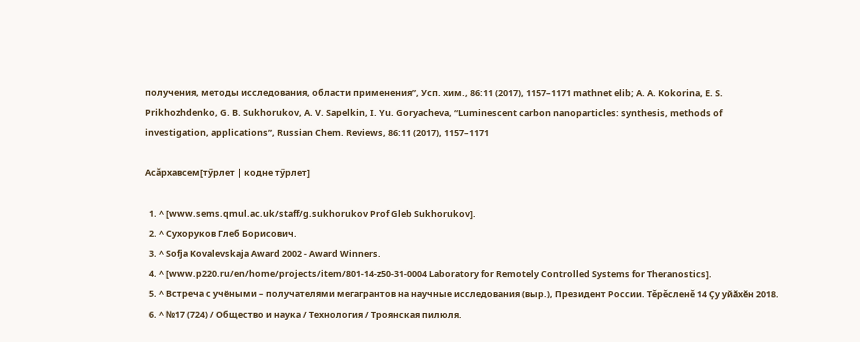получения, методы исследования, области применения”, Усп. хим., 86:11 (2017), 1157–1171 mathnet elib; A. A. Kokorina, E. S. Prikhozhdenko, G. B. Sukhorukov, A. V. Sapelkin, I. Yu. Goryacheva, “Luminescent carbon nanoparticles: synthesis, methods of investigation, applications”, Russian Chem. Reviews, 86:11 (2017), 1157–1171

Асăрхавсем[тӳрлет | кодне тӳрлет]

  1. ^ [www.sems.qmul.ac.uk/staff/g.sukhorukov Prof Gleb Sukhorukov].
  2. ^ Сухоруков Глеб Борисович.
  3. ^ Sofja Kovalevskaja Award 2002 - Award Winners.
  4. ^ [www.p220.ru/en/home/projects/item/801-14-z50-31-0004 Laboratory for Remotely Controlled Systems for Theranostics].
  5. ^ Встреча с учёными – получателями мегагрантов на научные исследования (выр.), Президент России. Тĕрĕсленĕ 14 Ҫу уйӑхӗн 2018.
  6. ^ №17 (724) / Общество и наука / Технология / Троянская пилюля.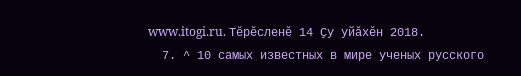www.itogi.ru. Тĕрĕсленĕ 14 Ҫу уйӑхӗн 2018.
  7. ^ 10 самых известных в мире ученых русского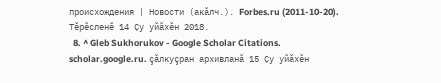происхождения | Новости (акăлч.). Forbes.ru (2011-10-20). Тĕрĕсленĕ 14 Ҫу уйӑхӗн 2018.
  8. ^ Gleb Sukhorukov - Google Scholar Citations. scholar.google.ru. çăлкуçран архивланă 15 Ҫу уйӑхӗн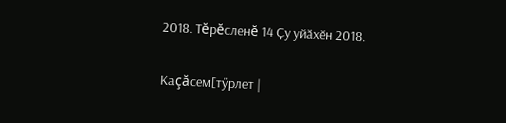2018. Тĕрĕсленĕ 14 Ҫу уйӑхӗн 2018.

Каçăсем[тӳрлет |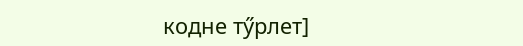кодне тӳрлет]